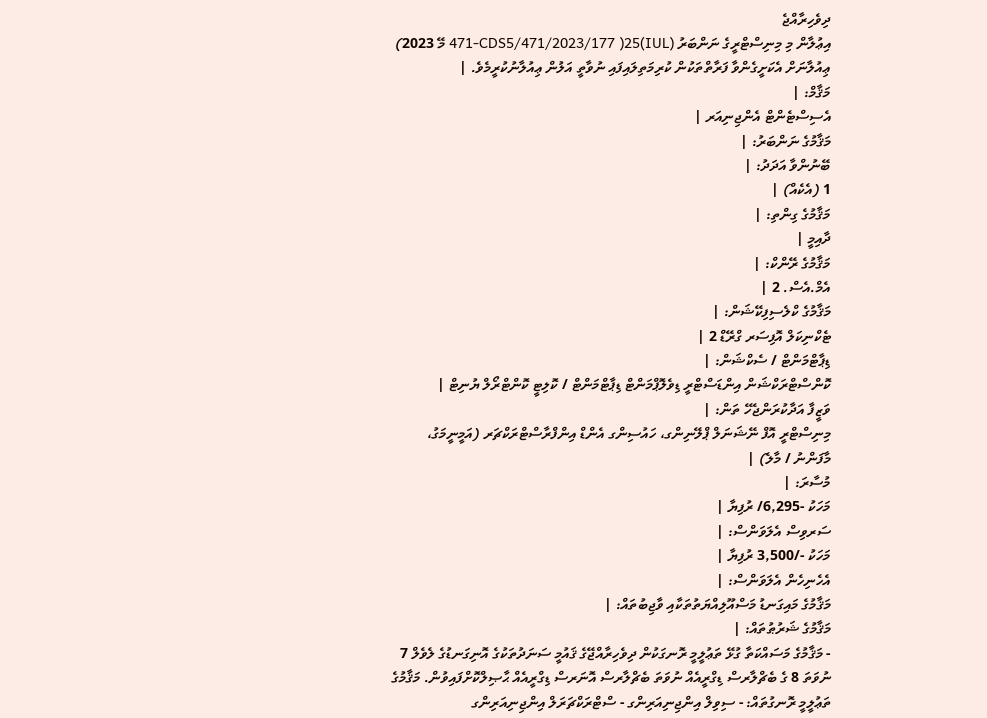ދިވެހިރާއްޖެ
އިޢުލާން މި މިނިސްޓްރީގެ ނަންބަރު (IUL)471-CDS5/471/2023/177 )25 މޭ 2023) ޢިއުލާނަށް އެކަށީގެންވާ ފަރާތްތަކުން ކުރިމަތިލައިފައި ނުވާތީ އަލުން ޢިއުލާނުކުރީމެވެ. |
މަޤާމް: |
އެސިސްޓެންޓް އެންޖިނިއަރ |
މަޤާމުގެ ނަންބަރު: |
ބޭނުންވާ އަދަދު: |
1 (އެކެއް) |
މަޤާމުގެ ގިންތި: |
ދާއިމީ |
މަޤާމުގެ ރޭންކް: |
އެމް.އެސް. 2 |
މަޤާމުގެ ކްލެސިފިކޭޝަން: |
ޓެކްނިކަލް އޮފިސަރ ގްރޭޑް 2 |
ޑިޕާޓްމަންޓް / ސެކްޝަން: |
ކޮންސްޓްރަކްޝަން އިންޑަސްޓްރީ ޑިވެލޮޕްމަންޓް ޑިޕާޓްމަންޓް / ކޮލިޓީ ކޮންޓްރޯލް ޔުނިޓް |
ވަޒީފާ އަދާކުރަންޖެހޭ ތަން: |
މިނިސްޓްރީ އޮފް ނޭޝަނަލް ޕްލޭނިންގ، ހައުސިންގ އެންޑް އިންފްރާސްޓްރަކްޗަރ (އަމީނީމަގު، މާފަންނު / މާލެ) |
މުސާރަ: |
މަހަކު -6,295/ ރުފިޔާ |
ސަރވިސް އެލަވަންސް: |
މަހަކު -/3,500 ރުފިޔާ |
އެހެނިހެން އެލަވަންސް: |
މަޤާމުގެ މައިގަނޑު މަސްއޫލިއްޔަތުތަކާއި ވާޖިބުތައް: |
މަޤާމުގެ ޝަރުޠުތައް: |
- މަޤާމުގެ މަސައްކަތާ ގުޅޭ ތަޢުލީމީ ރޮނގަކުން ދިވެހިރާއްޖޭގެ ޤައުމީ ސަނަދުތަކުގެ އޮނިގަނޑުގެ ލެވެލް 7 ނުވަތަ 8 ގެ ބެޗްލާރސް ޑިގްރީއެއް ނުވަތަ ބެޗްލާރސް އޮނަރސް ޑިގްރީއެއް ޙާޞިލްކޮށްފައިވުން. މަޤާމުގެ ތަޢުލީމީ ރޮނގުތައް: - ސިވިލް އިންޖިނިއަރިންގ - ސްޓްރަކްޗަރަލް އިންޖިނިއަރިންގ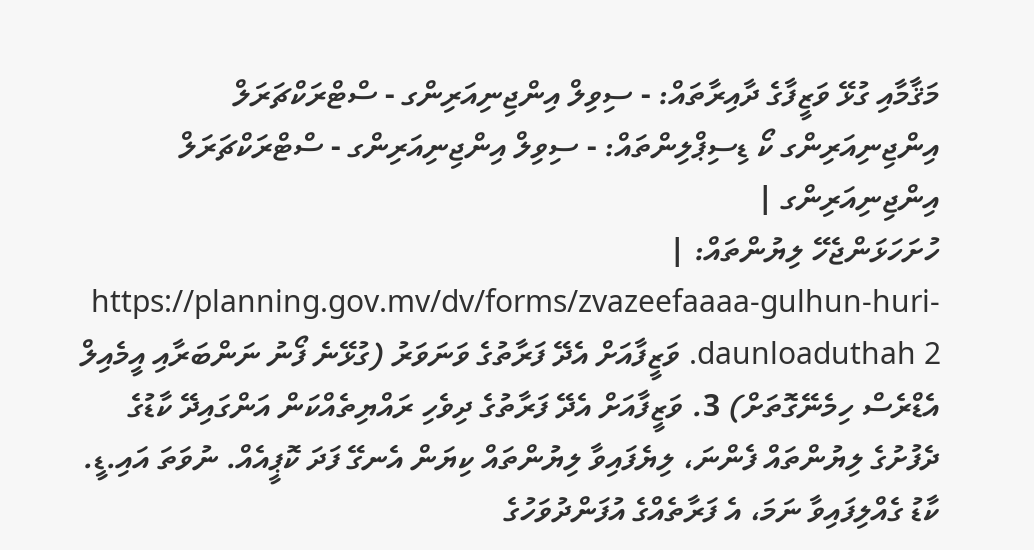މަޤާމާއި ގުޅޭ ވަޒީފާގެ ދާއިރާތައް: - ސިވިލް އިންޖިނިއަރިންގ - ސްޓްރަކްޗަރަލް އިންޖިނިއަރިންގ ކޯ ޑިސިޕްލިންތައް: - ސިވިލް އިންޖިނިއަރިންގ - ސްޓްރަކްޗަރަލް އިންޖިނިއަރިންގ |
ހުށަހަޅަންޖެހޭ ލިޔުންތައް: |
https://planning.gov.mv/dv/forms/zvazeefaaaa-gulhun-huri-daunloaduthah 2. ވަޒީފާއަށް އެދޭ ފަރާތުގެ ވަނަވަރު (ގުޅޭނެ ފޯނު ނަންބަރާއި އީމެއިލް އެޑްރެސް ހިމެނޭގޮތަށް) 3. ވަޒީފާއަށް އެދޭ ފަރާތުގެ ދިވެހި ރައްޔިތެއްކަން އަންގައިދޭ ކާޑުގެ ދެފުށުގެ ލިޔުންތައް ފެންނަ، ލިޔެފައިވާ ލިޔުންތައް ކިޔަން އެނގޭ ފަދަ ކޮޕީއެއް. ނުވަތަ އައި.ޑީ. ކާޑު ގެއްލިފައިވާ ނަމަ، އެ ފަރާތެއްގެ އުފަންދުވަހުގެ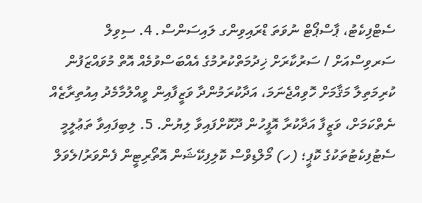ސެޓްފިކެޓު، ޕާސްޕޯޓް ނުވަތަ ޑްރައިވިންގ ލައިސަންސް. 4. ސިވިލް ސަރވިސްއަށް / ސަރުކާރަށް ޚިދުމަތްކުރުމުގެ އެއްބަސްވުމެއް އޮތް މުވައްޒަފުން ކުރިމަތިލާ މަޤާމަށް ހޮވިއްޖެނަމަ، އަދާކުރަމުންދާ ވަޒީފާއިން ވީއްލުމާމެދު އިއުތިރާޒެއް ނެތްކަމަށް، ވަޒީފާ އަދާކުރާ އޮފީހުން ދޫކޮށްފައިވާ ލިޔުން. 5. ލިބިފައިވާ ތަޢުލީމީ ސެޓުފިކެޓުތަކުގެ ކޮޕީ؛ (ހ) މޯލްޑިވްސް ކޮލިފިކޭޝަން އޮތޯރިޓީން ފެންވަރު/ލެވަލް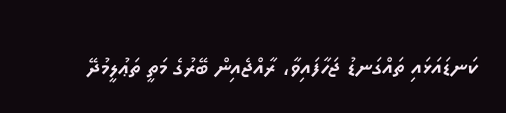ކަނޑައަޅައި ތައްގަނޑު ޖަހާފައިވާ، ރާއްޖެއިން ބޭރުގެ މަތީ ތަޢުލީމުދޭ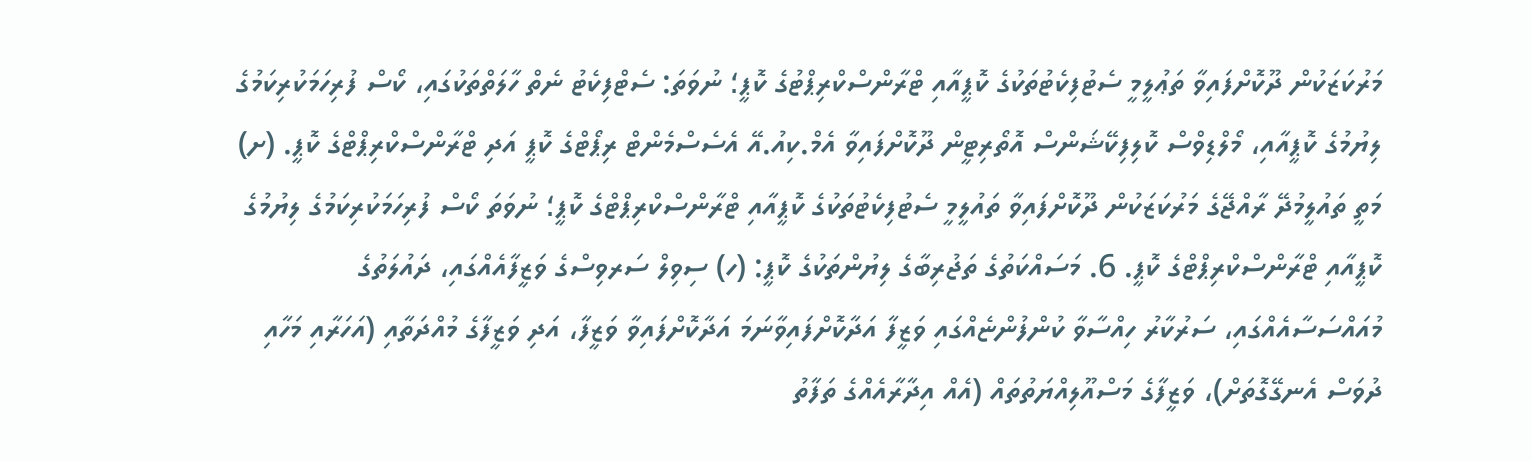މަރުކަޒަކުން ދޫކޮށްފައިވާ ތަޢުލީމީ ސެޓުފިކެޓުތަކުގެ ކޮޕީއާއި ޓްރާންސްކްރިޕްޓުގެ ކޮޕީ؛ ނުވަތަ: ސެޓްފިކެޓު ނެތް ހާލަތްތަކުގައި، ކޯސް ފުރިހަމަކުރިކަމުގެ ލިޔުމުގެ ކޮޕީއާއި، މޯލްޑިވްސް ކޮލިފިކޭޝަންސް އޮތޯރިޓީން ދޫކޮށްފައިވާ އެމް.ކިއު.އޭ އެސެސްމެންޓް ރިޕޯޓްގެ ކޮޕީ އަދި ޓްރާންސްކްރިޕްޓްގެ ކޮޕީ. (ށ) މަތީ ތައުލީމުދޭ ރާއްޖޭގެ މަރުކަޒަކުން ދޫކޮށްފައިވާ ތައުލީމީ ސެޓުފިކެޓުތަކުގެ ކޮޕީއާއި ޓްރާންސްކްރިޕްޓްގެ ކޮޕީ؛ ނުވަތަ ކޯސް ފުރިހަމަކުރިކަމުގެ ލިޔުމުގެ ކޮޕީއާއި ޓްރާންސްކްރިޕްޓްގެ ކޮޕީ. 6. މަސައްކަތުގެ ތަޖުރިބާގެ ލިޔުންތަކުގެ ކޮޕީ: (ހ) ސިވިލް ސަރވިސްގެ ވަޒީފާއެއްގައި، ދައުލަތުގެ މުއައްސަސާއެއްގައި، ސަރުކާރު ހިއްސާވާ ކުންފުންޏެއްގައި ވަޒީފާ އަދާކޮށްފައިވާނަމަ އަދާކޮށްފައިވާ ވަޒީފާ، އަދި ވަޒީފާގެ މުއްދަތާއި (އަހަރާއި މަހާއި ދުވަސް އެނގޭގޮތަށް)، ވަޒީފާގެ މަސްއޫލިއްޔަތުތައް (އެއް އިދާރާއެއްގެ ތަފާތު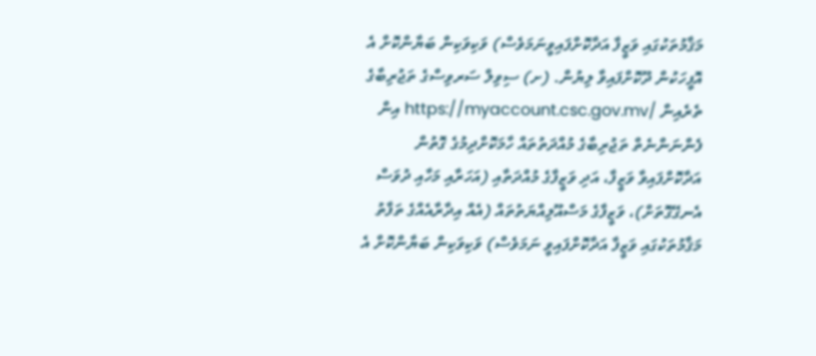މަޤާމުތަކުގައި ވަޒީފާ އަދާކޮށްފައިވީނަމަވެސް) ވަކިވަކިން ބަޔާންކޮށް އެ އޮފީހަކުން ދޫކޮށްފައިވާ ލިޔުން. (ށ) ސިވިލް ސަރވިސްގެ ތަޖުރިބާގެ ތެރެއިން /https://myaccount.csc.gov.mv އިން ފެންނަންނެތް ތަޖުރިބާގެ މުއްދަތުތައް ހާމަކޮށްދިމުގެ ގޮތުން އަދާކޮށްފައިވާ ވަޒީފާ، އަދި ވަޒީފާގެ މުއްދަތާއި (އަހަރާއި މަހާއި ދުވަސް އެނގޭގޮތަށް)، ވަޒީފާގެ މަސްއޫލިއްޔަތުތައް (އެއް އިދާރާއެއްގެ ތަފާތު މަޤާމުތަކުގައި ވަޒީފާ އަދާކޮށްފައިވީ ނަމަވެސް) ވަކިވަކިން ބަޔާންކޮށް އެ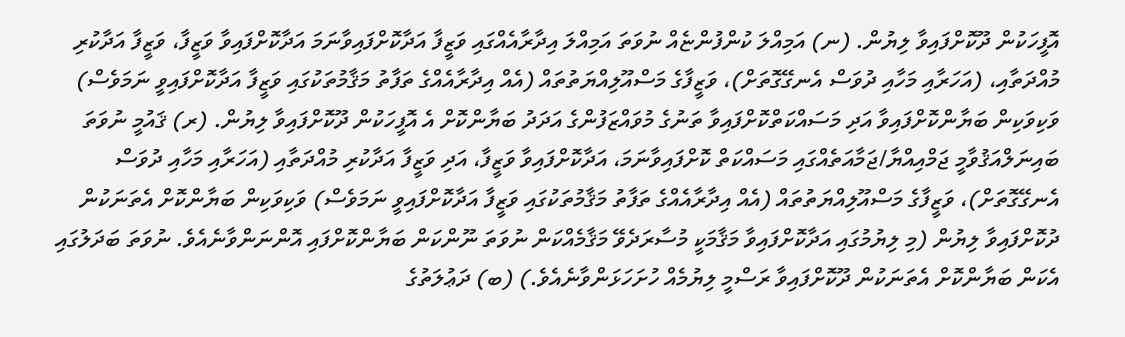އޮފީހަކުން ދޫކޮށްފައިވާ ލިޔުން. (ނ) އަމިއްލަ ކުންފުންޏެއް ނުވަތަ އަމިއްލަ އިދާރާއެއްގައި ވަޒީފާ އަދާކޮށްފައިވާނަމަ އަދާކޮށްފައިވާ ވަޒީފާ، ވަޒީފާ އަދާކުރި މުއްދަތާއި، (އަހަރާއި މަހާއި ދުވަސް އެނގޭގޮތަށް)، ވަޒީފާގެ މަސްއޫލިއްޔަތުތައް (އެއް އިދާރާއެއްގެ ތަފާތު މަޤާމުތަކުގައި ވަޒީފާ އަދާކޮށްފައިވީ ނަމަވެސް) ވަކިވަކިން ބަޔާންކޮށްފައިވާ އަދި މަސައްކަތްކޮށްފައިވާ ތަނުގެ މުވައްޒަފުންގެ އަދަދު ބަޔާންކޮށް އެ އޮފީހަކުން ދޫކޮށްފައިވާ ލިޔުން. (ރ) ޤައުމީ ނުވަތަ ބައިނަލްއަޤުވާމީ ޖަމްއިއްޔާ/ޖަމާއަތެއްގައި މަސައްކަތް ކޮށްފައިވާނަމަ، އަދާކޮށްފައިވާ ވަޒީފާ، އަދި ވަޒީފާ އަދާކުރި މުއްދަތާއި (އަހަރާއި މަހާއި ދުވަސް އެނގޭގޮތަށް)، ވަޒީފާގެ މަސްއޫލިއްޔަތުތައް (އެއް އިދާރާއެއްގެ ތަފާތު މަޤާމުތަކުގައި ވަޒީފާ އަދާކޮށްފައިވީ ނަމަވެސް) ވަކިވަކިން ބަޔާންކޮށް އެތަނަކުން ދުކޮށްފައިވާ ލިޔުން (މި ލިޔުމުގައި އަދާކޮށްފައިވާ މަޤާމަކީ މުސާރަދެވޭ މަޤާމެއްކަން ނުވަތަ ނޫންކަން ބަޔާންކޮށްފައި އޮންނަންވާނެއެވެ. ނުވަތަ ބަދަލުގައި އެކަން ބަޔާންކޮށް އެތަނަކުން ދޫކޮށްފައިވާ ރަސްމީ ލިޔުމެއް ހުށަހަޅަންވާނެއެވެ.) (ބ) ދަޢުލަތުގެ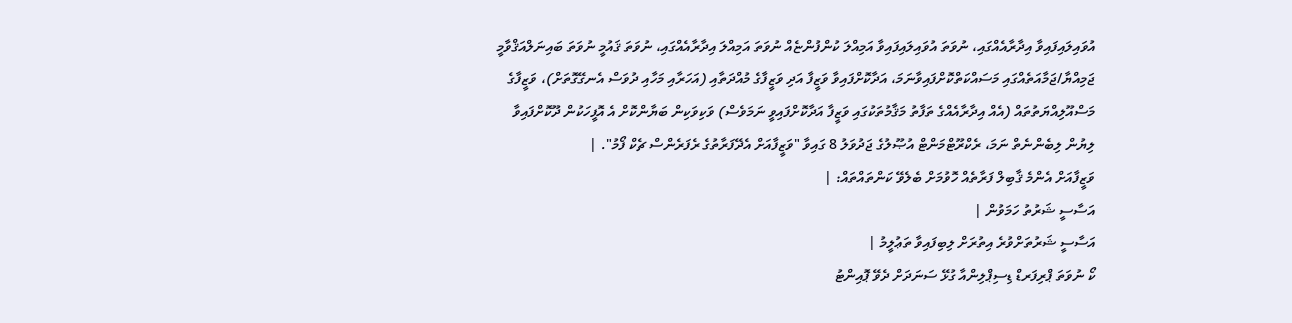އުވައިލައިފައިވާ އިދާރާއެއްގައި، ނުވަތަ އުވައިލައިފައިވާ އަމިއްލަ ކުންފުންޏެއް ނުވަތަ އަމިއްލަ އިދާރާއެއްގައި، ނުވަތަ ޤައުމީ ނުވަތަ ބައިނަލްއަޤްވާމީ ޖަމިއްޔާ/ޖަމާއަތެއްގައި މަސައްކަތްކޮށްފައިވާނަމަ، އަދާކޮށްފައިވާ ވަޒީފާ އަދި ވަޒީފާގެ މުއްދަތާއި (އަހަރާއި މަހާއި ދުވަސް އެނގޭގޮތަށް)، ވަޒީފާގެ މަސްއޫލިއްޔަތުތައް (އެއް އިދާރާއެއްގެ ތަފާތު މަޤާމުތަކުގައި ވަޒީފާ އަދާކޮށްފައިވީ ނަމަވެސް) ވަކިވަކިން ބަޔާންކޮށް އެ އޮފީހަކުން ދޫކޮށްފައިވާ ލިޔުން ލިބެންނެތް ނަމަ، ރެކްރޫޓްމަންޓް އުޞޫލުގެ ޖަދުވަލު 8 ގައިވާ "ވަޒީފާއަށް އެދޭފަރާތުގެ ރެފަރެންސް ޗެކް ފޯމު". |
ވަޒީފާއަށް އެންމެ ޤާބިލް ފަރާތެއް ހޮވުމަށް ބެލެވޭ ކަންތައްތައް: |
އަސާސީ ޝަރުތު ހަމަވުން |
އަސާސީ ޝަރުތަށްވުރެ އިތުރަށް ލިބިފައިވާ ތަޢުލީމު |
ކޯ ނުވަތަ ޕްރިފަރޑް ޑިސިޕްލިންއާ ގުޅޭ ސަނަދަށް ދެވޭ ޕޮއިންޓު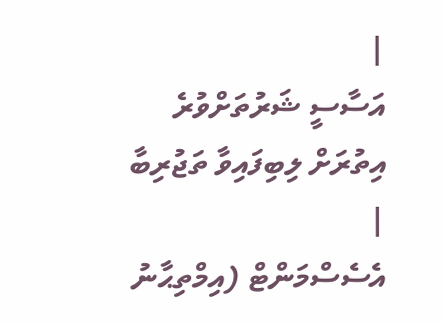|
އަސާސީ ޝަރުތަށްވުރެ އިތުރަށް ލިބިފައިވާ ތަޖުރިބާ |
އެސެސްމަންޓް (އިމްތިޙާނު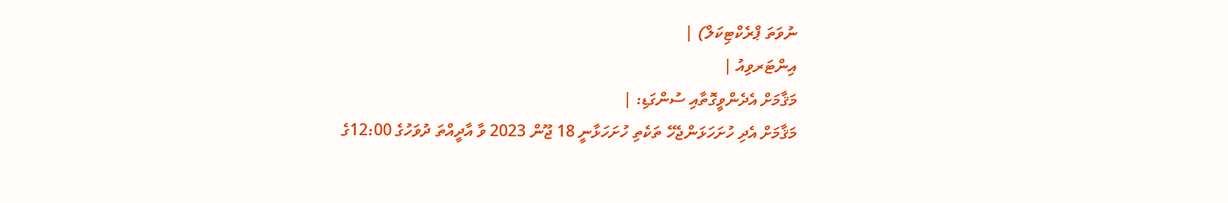ނުވަތަ ޕްރެކްޓިކަލް) |
އިންޓަރވިއު |
މަޤާމަށް އެދެންވީގޮތާއި ސުންގަޑި: |
މަޤާމަށް އެދި ހުށަހަޅަންޖެހޭ ތަކެތި ހުށަހަޅާނީ 18 ޖޫން 2023 ވާ އާދީއްތަ ދުވަހުގެ 12:00ގެ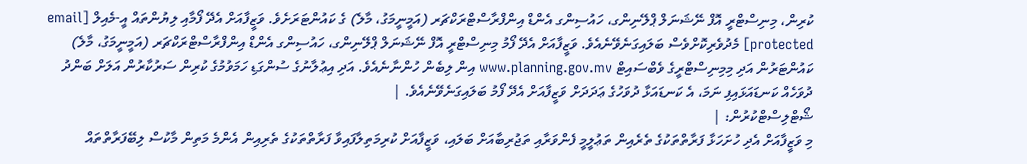ކުރިން، މިނިސްޓްރީ އޮފް ނޭޝަނަލް ޕްލޭނިންގ، ހައުސިންގ އެންޑް އިންފްރާސްޓްރަކްޗަރ (އަމީނީމަގު، މާލެ) ގެ ކައުންޓަރަށެވެ. ވަޒީފާއަށް އެދޭ ފޯމާއި ލިޔުންތައް އީ-މެއިލް [email protected] މެދުވެރިކޮށްވެސް ބަލައިގަނެވޭނެއެވެ. ވަޒީފާއަށް އެދޭ ފޯމު މިނިސްޓްރީ އޮފް ނޭޝަނަލް ޕްލޭނިންގ، ހައުސިންގ އެންޑް އިންފްރާސްޓްރަކްޗަރ (އަމީނީމަގު، މާލެ) ކައުންޓަރުން އަދި މިމިނިސްޓްރީގެ ވެބްސައިޓް www.planning.gov.mv އިން ލިބެން ހުންނާނެއެވެ. އަދި އިޢުލާނުގެ ސުންގަޑި ހަމަވުމުގެ ކުރިން ސަރުކާރުން އަލަށް ބަންދު ދުވަހެއް ކަނޑައަޅައިފި ނަމަ، އެ ކަނޑައަޅާ ދުވަހުގެ ޢަދަދަށް ވަޒީފާއަށް އެދޭ ފޯމު ބަލައިގަނެވޭނެއެވެ. |
ޝޯޓްލިސްޓްކުރުން: |
މި ވަޒީފާއަށް އެދި ހުށަހަޅާ ފަރާތްތަކުގެ ތެރެއިން ތަޢުލީމީ ފެންވަރާއި ތަޖުރިބާއަށް ބަލައި، ވަޒީފާއަށް ކުރިމަތިލާފައިވާ ފަރާތްތަކުގެ ތެރިއިން އެންމެ މަތިން މާކުސް ލިބޭފަރާތްތައް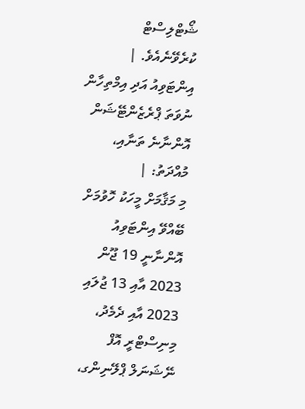ޝޯޓްލިސްޓް ކުރެވޭނެއެވެ. |
އިންޓަވިއު އަދި އިމްތިހާން ނުވަތަ ޕްރެޒެންޓޭޝަން އޮންނާނެ ތަނާއި، މުއްދަތު: |
މި މަޤާމަށް މީހަކު ހޮވުމަށް ބޭއްވޭ އިންޓަވިއު އޮންނާނީ 19 ޖޫން 2023 އާއި 13 ޖުލައި 2023 އާއި ދެމެދު، މިނިސްޓްރީ އޮފް ނޭޝަނަލް ޕްލޭނިންގ،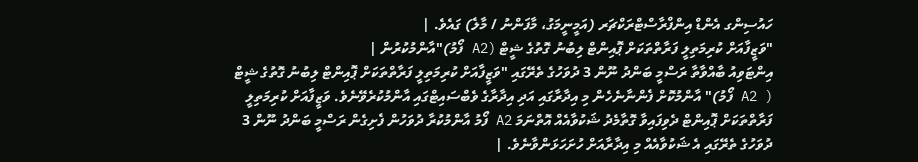ހައުސިންގ އެންޑް އިންފްރާސްޓްރަކްޗަރ (އަމީނީމަގު، މާފަންނު / މާލެ) ގައެވެ. |
"ވަޒީފާއަށް ކުރިމަތިލީ ފަރާތްތަކަށް ޕޮއިންޓް ލިބުނު ގޮތުގެ ޝީޓް (A2 ފޯމު)"އާންމުކުރުން |
އިންޓަވިއު ބާއްވާތާ ރަސްމީ ބަންދު ނޫން 3 ދުވަހުގެ ތެރޭގައި "ވަޒީފާއަށް ކުރިމަތިލީ ފަރާތްތަކަށް ޕޮއިންޓް ލިބުނު ގޮތުގެ ޝީޓް ( A2 ފޯމު)" އާންމުކޮށް ފެންނާނެހެން މި އިދާރާގައި އަދި އިދާރާގެ ވެބްސައިޓްގައި އާންމުކުރެވޭނެވެ. ވަޒީފާއަށް ކުރިމަތިލީ ފަރާތްތަކަށް ޕޮއިންޓް ދެވިފައިވާ ގޮތާމެދު ޝަކުވާއެއް އޮތްނަމަ A2 ފޯމު އާންމުކުރާ ދުވަހުން ފެށިގެން ރަސްމީ ބަންދު ނޫން 3 ދުވަހުގެ ތެރޭގައި އެ ޝަކުވާއެއް މި އިދާރާއަށް ހުށަހަޅަންވާނެވެ. |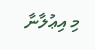މި އިޢުލާނާ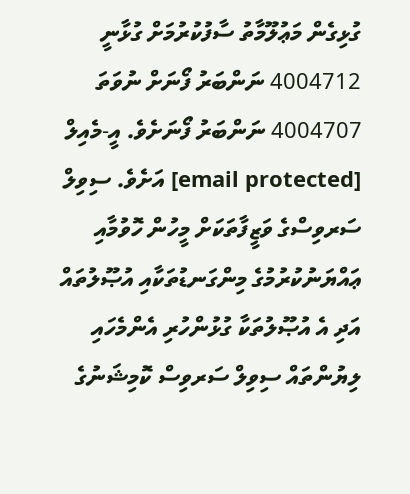ގުޅިގެން މަޢުލޫމާތު ސާފުކުރުމަށް ގުޅާނީ 4004712 ނަންބަރު ފޯނަށް ނުވަތަ 4004707 ނަންބަރު ފޯނަށެވެ. އީ-މެއިލް [email protected] އަށެވެ. ސިވިލް ސަރވިސްގެ ވަޒީފާތަކަށް މީހުން ހޮވުމާއި ޢައްޔަނުކުރުމުގެ މިންގަނޑުތަކާއި އުޞޫލުތައް އަދި އެ އުޞޫލުތަކާ ގުޅުންހުރި އެންމެހައި ލިޔުންތައް ސިވިލް ސަރވިސް ކޮމިޝަނުގެ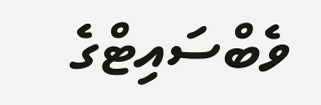ވެބްސައިޓްގެ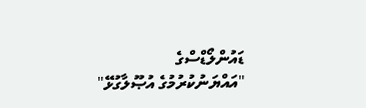ޑައުންލޯޑްސްގެ "އައްޔަނުކުރުމުގެ އުޞޫލާގުޅޭ"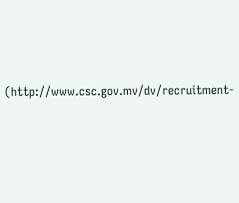(http://www.csc.gov.mv/dv/recruitment-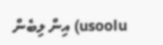usoolu) އިން ލިބެން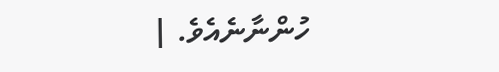ހުންނާނެއެވެ. |